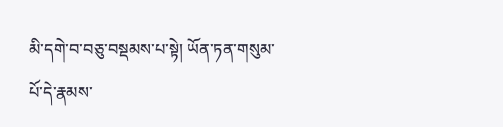མི་དགེ་བ་བཅུ་བསྡམས་པ་སྟེ། ཡོན་ཏན་གསུམ་པོ་དེ་རྣམས་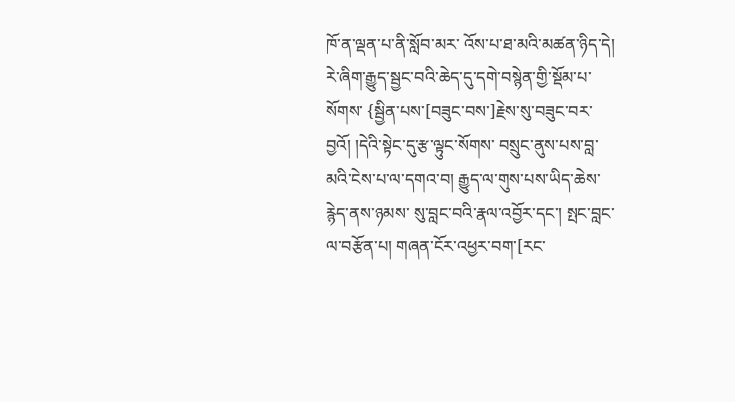ཁོ་ན་ལྡན་པ་ནི་སློབ་མར་ འོས་པ་ཐ་མའི་མཚན་ཉིད་དེ། རེ་ཞིག་རྒྱུད་སྦྱང་བའི་ཆེད་དུ་དགེ་བསྙེན་གྱི་སྡོམ་པ་སོགས་ {སྦྱིན་པས་[བཟུང་བས་]རྗེས་སུ་བཟུང་བར་བྱའོ། །དེའི་སྟེང་དུ་རྩ་ལྟུང་སོགས་ བསྲུང་ནུས་པས་བླ་མའི་ངེས་པ་ལ་དགའ་བ། རྒྱུད་ལ་གུས་པས་ཡིད་ཆེས་རྙེད་ནས་ཉམས་ སུ་བླང་བའི་རྣལ་འབྱོར་དང་། སྤང་བླང་ལ་བརྩོན་པ། གཞན་ངོར་འཕྱར་བག་[རང་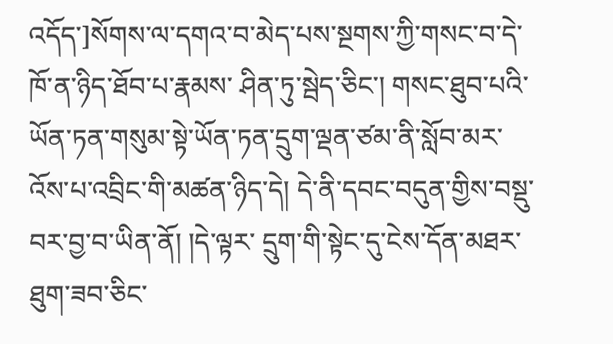འདོད་]སོགས་ལ་དགའ་བ་མེད་པས་སྔགས་ཀྱི་གསང་བ་དེ་ཁོ་ན་ཉིད་ཐོབ་པ་རྣམས་ ཤིན་ཏུ་སྦེད་ཅིང་། གསང་ཐུབ་པའི་ཡོན་ཏན་གསུམ་སྟེ་ཡོན་ཏན་དྲུག་ལྡན་ཙམ་ནི་སློབ་མར་ འོས་པ་འབྲིང་གི་མཚན་ཉིད་དེ། དེ་ནི་དབང་བདུན་གྱིས་བསྡུ་བར་བྱ་བ་ཡིན་ནོ། །དེ་ལྟར་ དྲུག་གི་སྟེང་དུ་ངེས་དོན་མཐར་ཐུག་ཟབ་ཅིང་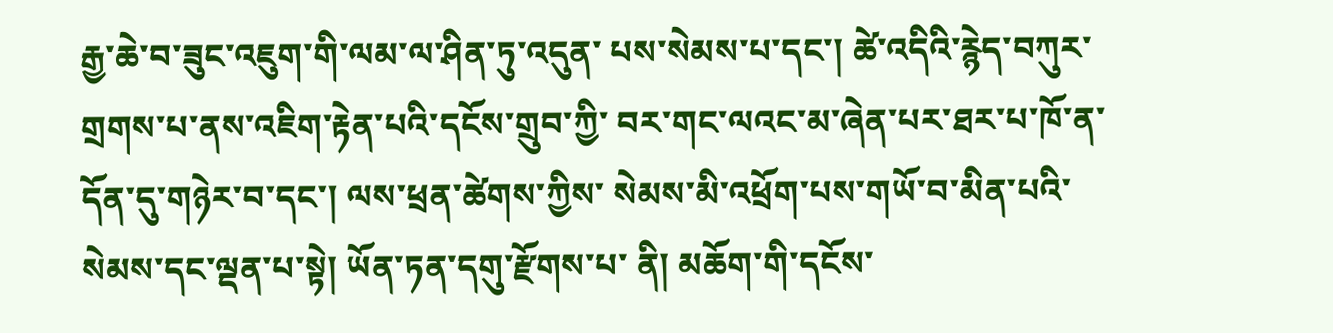རྒྱ་ཆེ་བ་ཟུང་འཇུག་གི་ལམ་ལ་ཤིན་ཏུ་འདུན་ པས་སེམས་པ་དང་། ཚེ་འདིའི་རྙེད་བཀུར་གྲགས་པ་ནས་འཇིག་རྟེན་པའི་དངོས་གྲུབ་ཀྱི་ བར་གང་ལའང་མ་ཞེན་པར་ཐར་པ་ཁོ་ན་དོན་དུ་གཉེར་བ་དང་། ལས་ཕྲན་ཚེགས་ཀྱིས་ སེམས་མི་འཕྲོག་པས་གཡོ་བ་མིན་པའི་སེམས་དང་ལྡན་པ་སྟེ། ཡོན་ཏན་དགུ་རྫོགས་པ་ ནི། མཆོག་གི་དངོས་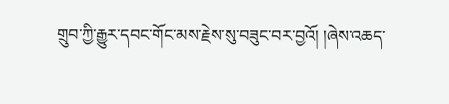གྲུབ་ཀྱི་རྒྱུར་དབང་གོང་མས་རྗེས་སུ་བཟུང་བར་བྱའོ། །ཞེས་འཆད་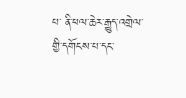པ་ ནི་ཕལ་ཆེར་རྒྱུད་འགྲེལ་གྱི་དགོངས་པ་དང་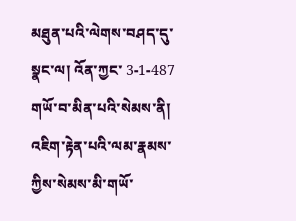མཐུན་པའི་ལེགས་བཤད་དུ་སྣང་ལ། འོན་ཀྱང་ 3-1-487 གཡོ་བ་མིན་པའི་སེམས་ནི། འཇིག་རྟེན་པའི་ལམ་རྣམས་ཀྱིས་སེམས་མི་གཡོ་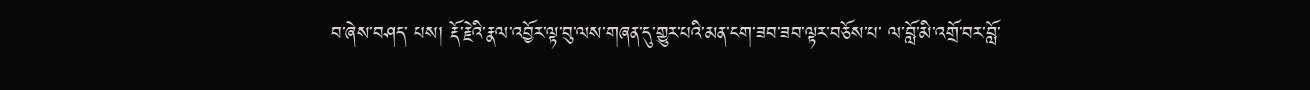བ་ཞེས་བཤད་ པས། རྡོ་རྗེའི་རྣལ་འབྱོར་ལྟ་བུ་ལས་གཞན་དུ་གྱུར་པའི་མན་ངག་ཟབ་ཟབ་ལྟར་བཅོས་པ་ ལ་བློ་མི་འགྲོ་བར་བློ་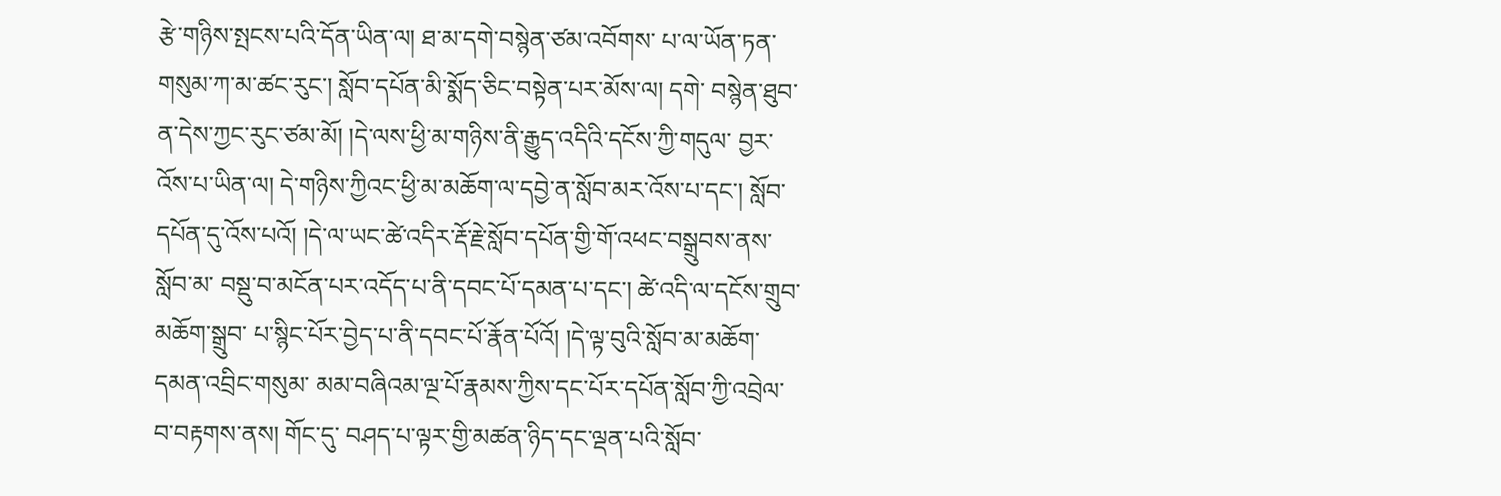རྩེ་གཉིས་སྤངས་པའི་དོན་ཡིན་ལ། ཐ་མ་དགེ་བསྙེན་ཙམ་འབོགས་ པ་ལ་ཡོན་ཏན་གསུམ་ཀ་མ་ཚང་རུང་། སློབ་དཔོན་མི་སྨོད་ཅིང་བསྟེན་པར་མོས་ལ། དགེ་ བསྙེན་ཐུབ་ན་དེས་ཀྱང་རུང་ཙམ་མོ། །དེ་ལས་ཕྱི་མ་གཉིས་ནི་རྒྱུད་འདིའི་དངོས་ཀྱི་གདུལ་ བྱར་འོས་པ་ཡིན་ལ། དེ་གཉིས་ཀྱིའང་ཕྱི་མ་མཆོག་ལ་དབྱེ་ན་སློབ་མར་འོས་པ་དང་། སློབ་ དཔོན་དུ་འོས་པའོ། །དེ་ལ་ཡང་ཚེ་འདིར་རྡོ་རྗེ་སློབ་དཔོན་གྱི་གོ་འཕང་བསྒྲུབས་ནས་སློབ་མ་ བསྡུ་བ་མངོན་པར་འདོད་པ་ནི་དབང་པོ་དམན་པ་དང་། ཚེ་འདི་ལ་དངོས་གྲུབ་མཆོག་སྒྲུབ་ པ་སྙིང་པོར་བྱེད་པ་ནི་དབང་པོ་རྣོན་པོའོ། །དེ་ལྟ་བུའི་སློབ་མ་མཆོག་དམན་འབྲིང་གསུམ་ མམ་བཞིའམ་ལྔ་པོ་རྣམས་ཀྱིས་དང་པོར་དཔོན་སློབ་ཀྱི་འབྲེལ་བ་བརྟགས་ནས། གོང་དུ་ བཤད་པ་ལྟར་གྱི་མཚན་ཉིད་དང་ལྡན་པའི་སློབ་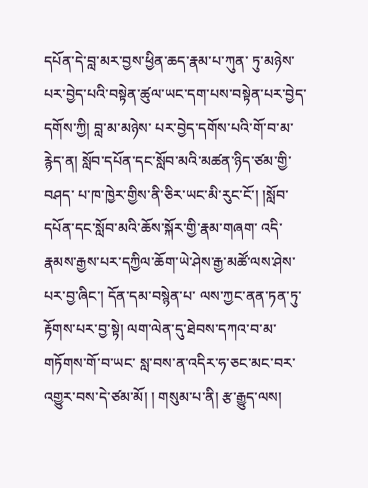དཔོན་དེ་བླ་མར་བྱས་ཕྱིན་ཆད་རྣམ་པ་ཀུན་ ཏུ་མཉེས་པར་བྱེད་པའི་བསྟེན་ཚུལ་ཡང་དག་པས་བསྟེན་པར་བྱེད་དགོས་ཀྱི། བླ་མ་མཉེས་ པར་བྱེད་དགོས་པའི་གོ་བ་མ་རྙེད་ན། སློབ་དཔོན་དང་སློབ་མའི་མཚན་ཉིད་ཙམ་གྱི་བཤད་ པ་ཁ་ཁྱེར་གྱིས་ནི་ཅིར་ཡང་མི་རུང་ངོ་། །སློབ་དཔོན་དང་སློབ་མའི་ཆོས་སྐོར་གྱི་རྣམ་གཞག་ འདི་རྣམས་རྒྱས་པར་དཀྱིལ་ཆོག་ཡེ་ཤེས་རྒྱ་མཚོ་ལས་ཤེས་པར་བྱ་ཞིང་། དོན་དམ་བསྙེན་པ་ ལས་ཀྱང་ནན་ཏན་ཏུ་རྟོགས་པར་བྱ་སྟེ། ལག་ལེན་དུ་ཐེབས་དཀའ་བ་མ་གཏོགས་གོ་བ་ཡང་ སླ་བས་ན་འདིར་ཧ་ཅང་མང་བར་འགྱུར་བས་དེ་ཙམ་མོ། ། གསུམ་པ་ནི། རྩ་རྒྱུད་ལས།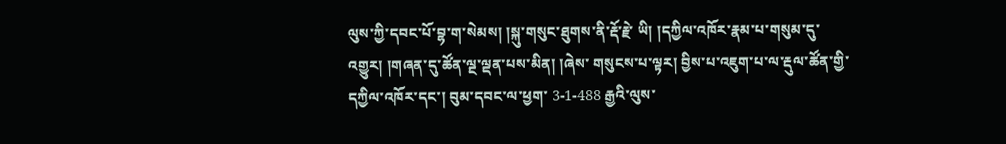ལུས་ཀྱི་དབང་པོ་བྷ་ག་སེམས། །སྐུ་གསུང་ཐུགས་ནི་རྡོ་རྗེ་ ཡི། །དཀྱིལ་འཁོར་རྣམ་པ་གསུམ་དུ་འགྱུར། །གཞན་དུ་ཚོན་ལྔ་ལྡན་པས་མིན། །ཞེས་ གསུངས་པ་ལྟར། བྱིས་པ་འཇུག་པ་ལ་རྡུལ་ཚོན་གྱི་དཀྱིལ་འཁོར་དང་། བུམ་དབང་ལ་ཕྱག་ 3-1-488 རྒྱའི་ལུས་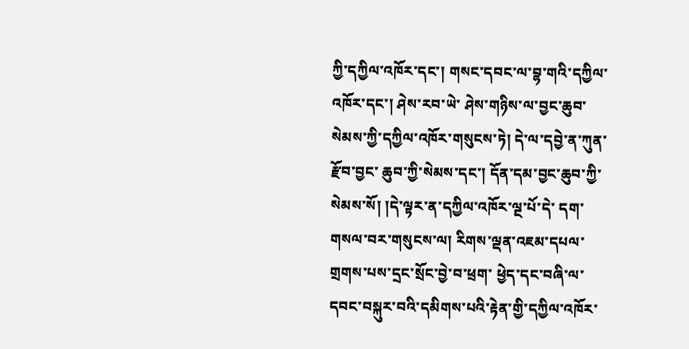ཀྱི་དཀྱིལ་འཁོར་དང་། གསང་དབང་ལ་བྷ་གའི་དཀྱིལ་འཁོར་དང་། ཤེས་རབ་ཡེ་ ཤེས་གཉིས་ལ་བྱང་ཆུབ་སེམས་ཀྱི་དཀྱིལ་འཁོར་གསུངས་ཏེ། དེ་ལ་དབྱེ་ན་ཀུན་རྫོབ་བྱང་ ཆུབ་ཀྱི་སེམས་དང་། དོན་དམ་བྱང་ཆུབ་ཀྱི་སེམས་སོ། །དེ་ལྟར་ན་དཀྱིལ་འཁོར་ལྔ་པོ་དེ་ དག་གསལ་བར་གསུངས་ལ། རིགས་ལྡན་འཇམ་དཔལ་གྲགས་པས་དྲང་སྲོང་བྱེ་བ་ཕྲག་ ཕྱེད་དང་བཞི་ལ་དབང་བསྐུར་བའི་དམིགས་པའི་རྟེན་གྱི་དཀྱིལ་འཁོར་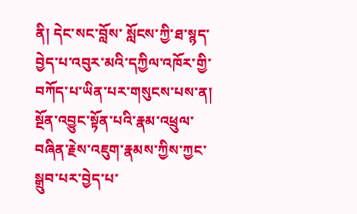ནི། དེང་སང་བློས་ སློངས་ཀྱི་ཐ་སྙད་བྱེད་པ་འབུར་མའི་དཀྱིལ་འཁོར་གྱི་བཀོད་པ་ཡིན་པར་གསུངས་པས་ན། སྔོན་འབྱུང་སྟོན་པའི་རྣམ་འཕྲུལ་བཞིན་རྗེས་འཇུག་རྣམས་ཀྱིས་ཀྱང་སྒྲུབ་པར་བྱེད་པ་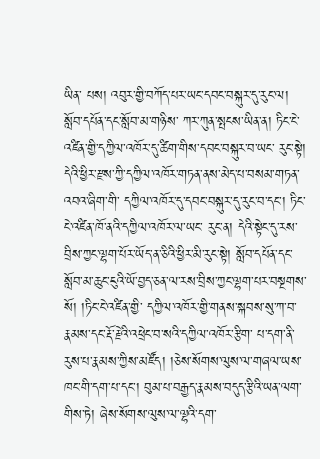ཡིན་ པས། འབུར་གྱི་བཀོད་པར་ཡང་དབང་བསྐུར་དུ་རུང་ལ། སློབ་དཔོན་དང་སློབ་མ་གཉིས་ ཀར་ཀུན་སྤངས་ཡིན་ན། ཏིང་ངེ་འཛིན་གྱི་དཀྱིལ་འཁོར་དུ་ཚིག་གིས་དབང་བསྐུར་བ་ཡང་ རུང་སྟེ། དེའི་ཕྱིར་རྫས་ཀྱི་དཀྱིལ་འཁོར་གཏན་ནས་མེད་པ་བསམ་གཏན་འབའ་ཞིག་གི་ དཀྱིལ་འཁོར་དུ་དབང་བསྐུར་དུ་རུང་བ་དང་། ཏིང་ངེ་འཛིན་ཁོ་ནའི་དཀྱིལ་འཁོར་ལ་ཡང་ རུང་ན། དེའི་སྟེང་དུ་རས་བྲིས་ཀྱང་ལྷག་པོར་ཡོད་ན་ཅིའི་ཕྱིར་མི་རུང་སྟེ། སློབ་དཔོན་དང་ སློབ་མ་ཆུང་ངུའི་ཡོ་བྱད་ཅན་ལ་རས་བྲིས་ཀྱང་ལྷག་པར་བསྔགས་སོ། །ཏིང་ངེ་འཛིན་གྱི་ དཀྱིལ་འཁོར་གྱི་གནས་སྐབས་སུ་ཀ་བ་རྣམས་དང་རྡོ་རྗེའི་འཕྲེང་བ་སའི་དཀྱིལ་འཁོར་རྩིག་ པ་དག་ནི་རུས་པ་རྣམས་ཀྱིས་མཛོད། །ཅེས་སོགས་ལུས་ལ་གཞལ་ཡས་ཁང་གི་དག་པ་དང་། བུམ་པ་བརྒྱད་རྣམས་བདུད་རྩིའི་ཡན་ལག་གིས་ཏེ། ཞེས་སོགས་ལུས་ལ་ལྷའི་དག་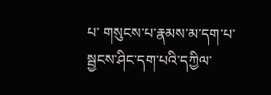པ་ གསུངས་པ་རྣམས་མ་དག་པ་སྦྱངས་ཤིང་དག་པའི་དཀྱིལ་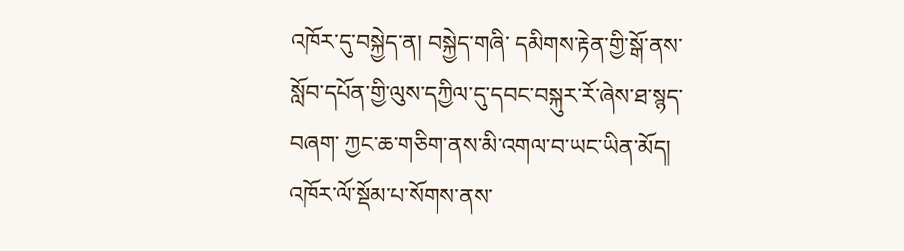འཁོར་དུ་བསྐྱེད་ན། བསྐྱེད་གཞི་ དམིགས་རྟེན་གྱི་སྒོ་ནས་སློབ་དཔོན་གྱི་ལུས་དཀྱིལ་དུ་དབང་བསྐུར་རོ་ཞེས་ཐ་སྙད་བཞག་ ཀྱང་ཆ་གཅིག་ནས་མི་འགལ་བ་ཡང་ཡིན་མོད། འཁོར་ལོ་སྡོམ་པ་སོགས་ནས་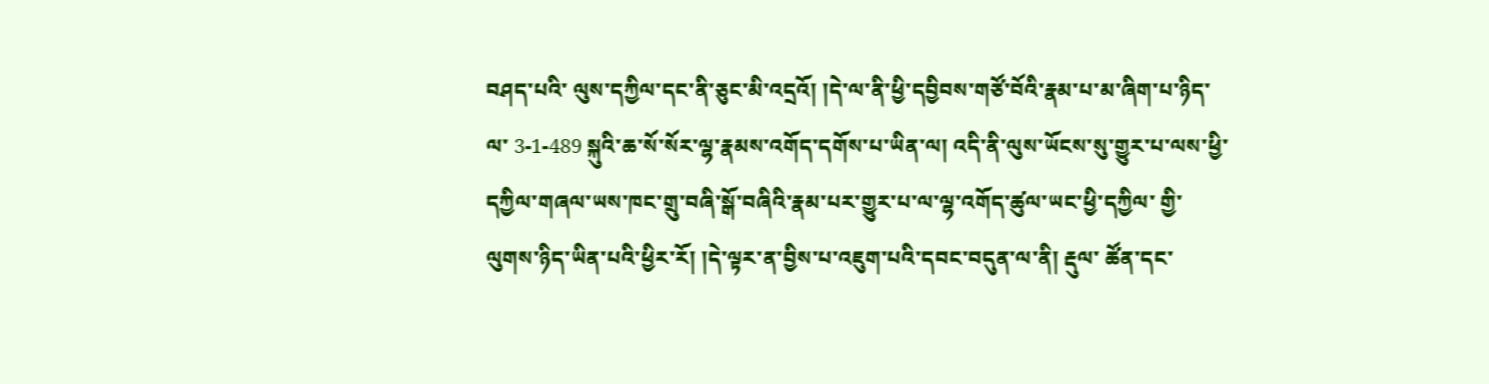བཤད་པའི་ ལུས་དཀྱིལ་དང་ནི་ཅུང་མི་འདྲའོ། །དེ་ལ་ནི་ཕྱི་དབྱིབས་གཙོ་བོའི་རྣམ་པ་མ་ཞིག་པ་ཉིད་ལ་ 3-1-489 སྐུའི་ཆ་སོ་སོར་ལྷ་རྣམས་འགོད་དགོས་པ་ཡིན་ལ། འདི་ནི་ལུས་ཡོངས་སུ་གྱུར་པ་ལས་ཕྱི་ དཀྱིལ་གཞལ་ཡས་ཁང་གྲུ་བཞི་སྒོ་བཞིའི་རྣམ་པར་གྱུར་པ་ལ་ལྷ་འགོད་ཚུལ་ཡང་ཕྱི་དཀྱིལ་ གྱི་ལུགས་ཉིད་ཡིན་པའི་ཕྱིར་རོ། །དེ་ལྟར་ན་བྱིས་པ་འཇུག་པའི་དབང་བདུན་ལ་ནི། རྡུལ་ ཚོན་དང་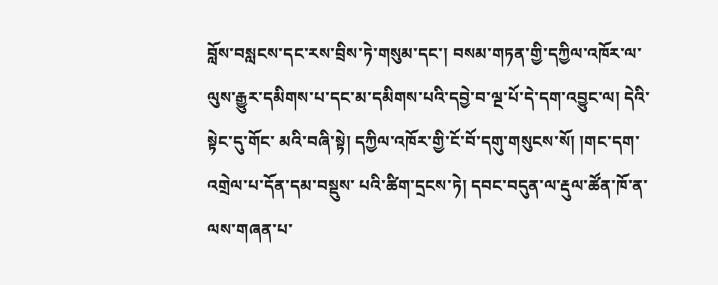བློས་བསླངས་དང་རས་བྲིས་ཏེ་གསུམ་དང་། བསམ་གཏན་གྱི་དཀྱིལ་འཁོར་ལ་ ལུས་རྒྱུར་དམིགས་པ་དང་མ་དམིགས་པའི་དབྱེ་བ་ལྔ་པོ་དེ་དག་འབྱུང་ལ། དེའི་སྟེང་དུ་གོང་ མའི་བཞི་སྟེ། དཀྱིལ་འཁོར་གྱི་ངོ་བོ་དགུ་གསུངས་སོ། །གང་དག་འགྲེལ་པ་དོན་དམ་བསྡུས་ པའི་ཚིག་དྲངས་ཏེ། དབང་བདུན་ལ་རྡུལ་ཚོན་ཁོ་ན་ལས་གཞན་པ་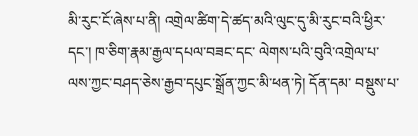མི་རུང་ངོ་ཞེས་པ་ནི། འགྲེལ་ཚིག་དེ་ཚད་མའི་ལུང་དུ་མི་རུང་བའི་ཕྱིར་དང་། ཁ་ཅིག་རྣམ་རྒྱལ་དཔལ་བཟང་དང་ ལེགས་པའི་བུའི་འགྲེལ་པ་ལས་ཀྱང་བཤད་ཅེས་རྒྱབ་དཔུང་སྒྲོན་ཀྱང་མི་ཕན་ཏེ། དོན་དམ་ བསྡུས་པ་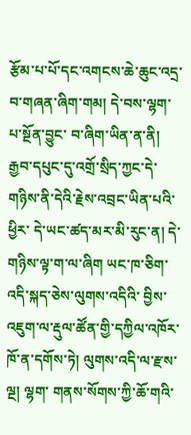རྩོམ་པ་པོ་དང་འགངས་ཆེ་ཆུང་འདྲ་བ་གཞན་ཞིག་གམ། དེ་བས་ལྷག་པ་སྔོན་བྱུང་ བ་ཞིག་ཡིན་ན་ནི། རྒྱབ་དཔུང་དུ་འགྲོ་སྲིད་ཀྱང་དེ་གཉིས་ནི་དེའི་རྗེས་འབྲང་ཡིན་པའི་ཕྱིར་ དེ་ཡང་ཚད་མར་མི་རུང་ན། དེ་གཉིས་ལྟ་ག་ལ་ཞིག ཡང་ཁ་ཅིག་འདི་སྐད་ཅེས་ལུགས་འདིའི་ བྱིས་འཇུག་ལ་རྡུལ་ཚོན་གྱི་དཀྱིལ་འཁོར་ཁོ་ན་དགོས་ཏེ། ལུགས་འདི་ལ་རྫས་ལྔ། ལྷག་ གནས་སོགས་ཀྱི་ཆོ་གའི་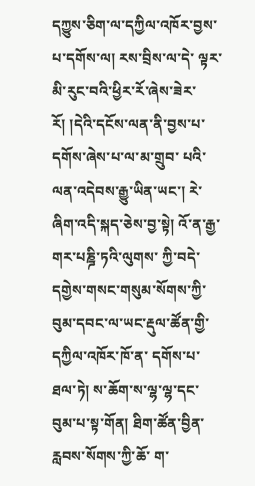དཀྱུས་ཅིག་ལ་དཀྱིལ་འཁོར་བྱས་པ་དགོས་ལ། རས་བྲིས་ལ་དེ་ ལྟར་མི་རུང་བའི་ཕྱིར་རོ་ཞེས་ཟེར་རོ། །དེའི་དངོས་ལན་ནི་བྱས་པ་དགོས་ཞེས་པ་ལ་མ་གྲུབ་ པའི་ལན་འདེབས་རྒྱུ་ཡིན་ཡང་། རེ་ཞིག་འདི་སྐད་ཅེས་བྱ་སྟེ། འོ་ན་རྒྱ་གར་པཎྜི་ཏའི་ལུགས་ ཀྱི་བདེ་དགྱེས་གསང་གསུམ་སོགས་ཀྱི་བུམ་དབང་ལ་ཡང་རྡུལ་ཚོན་གྱི་དཀྱིལ་འཁོར་ཁོ་ན་ དགོས་པ་ཐལ་ཏེ། ས་ཆོག་ས་ལྷ་ལྷ་དང་བུམ་པ་སྟ་གོན། ཐིག་ཚོན་བྱིན་རླབས་སོགས་ཀྱི་ཆོ་ ག་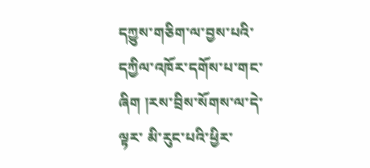དཀྱུས་གཅིག་ལ་བྱས་པའི་དཀྱིལ་འཁོར་དགོས་པ་གང་ཞིག །རས་བྲིས་སོགས་ལ་དེ་ལྟར་ མི་རུང་པའི་ཕྱིར་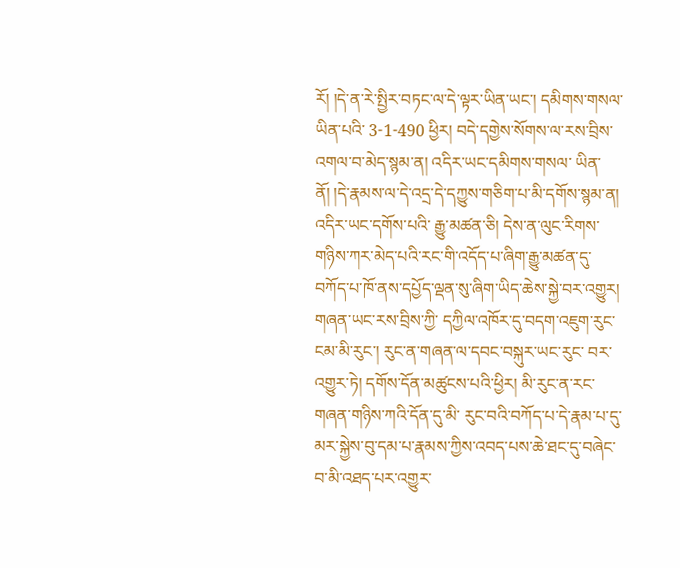རོ། །དེ་ན་རེ་སྤྱིར་བཏང་ལ་དེ་ལྟར་ཡིན་ཡང་། དམིགས་གསལ་ཡིན་པའི་ 3-1-490 ཕྱིར། བདེ་དགྱེས་སོགས་ལ་རས་བྲིས་འགལ་བ་མེད་སྙམ་ན། འདིར་ཡང་དམིགས་གསལ་ ཡིན་ནོ། །དེ་རྣམས་ལ་དེ་འདྲ་དེ་དཀྱུས་གཅིག་པ་མི་དགོས་སྙམ་ན། འདིར་ཡང་དགོས་པའི་ རྒྱུ་མཚན་ཅི། དེས་ན་ལུང་རིགས་གཉིས་ཀར་མེད་པའི་རང་གི་འདོད་པ་ཞིག་རྒྱུ་མཚན་དུ་ བཀོད་པ་ཁོ་ནས་དཔྱོད་ལྡན་སུ་ཞིག་ཡིད་ཆེས་སྐྱེ་བར་འགྱུར། གཞན་ཡང་རས་བྲིས་ཀྱི་ དཀྱིལ་འཁོར་དུ་བདག་འཇུག་རུང་ངམ་མི་རུང་། རུང་ན་གཞན་ལ་དབང་བསྐུར་ཡང་རུང་ བར་འགྱུར་ཏེ། དགོས་དོན་མཚུངས་པའི་ཕྱིར། མི་རུང་ན་རང་གཞན་གཉིས་ཀའི་དོན་དུ་མི་ རུང་བའི་བཀོད་པ་དེ་རྣམ་པ་དུ་མར་སྐྱེས་བུ་དམ་པ་རྣམས་ཀྱིས་འབད་པས་ཆེ་ཐང་དུ་བཞེང་ བ་མི་འཐད་པར་འགྱུར་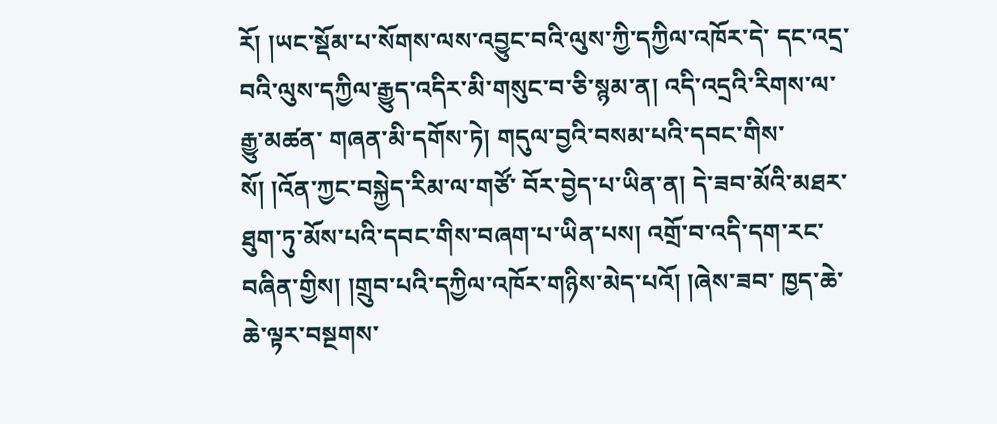རོ། །ཡང་སྡོམ་པ་སོགས་ལས་འབྱུང་བའི་ལུས་ཀྱི་དཀྱིལ་འཁོར་དེ་ དང་འདྲ་བའི་ལུས་དཀྱིལ་རྒྱུད་འདིར་མི་གསུང་བ་ཅི་སྙམ་ན། འདི་འདྲའི་རིགས་ལ་རྒྱུ་མཚན་ གཞན་མི་དགོས་ཏེ། གདུལ་བྱའི་བསམ་པའི་དབང་གིས་སོ། །འོན་ཀྱང་བསྐྱེད་རིམ་ལ་གཙོ་ བོར་བྱེད་པ་ཡིན་ན། དེ་ཟབ་མོའི་མཐར་ཐུག་ཏུ་མོས་པའི་དབང་གིས་བཞག་པ་ཡིན་པས། འགྲོ་བ་འདི་དག་རང་བཞིན་གྱིས། །གྲུབ་པའི་དཀྱིལ་འཁོར་གཉིས་མེད་པའོ། །ཞེས་ཟབ་ ཁྱད་ཆེ་ཆེ་ལྟར་བསྔགས་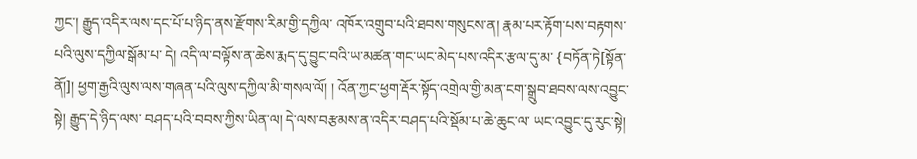ཀྱང་། རྒྱུད་འདིར་ལས་དང་པོ་པ་ཉིད་ནས་རྫོགས་རིམ་གྱི་དཀྱིལ་ འཁོར་འགྲུབ་པའི་ཐབས་གསུངས་ན། རྣམ་པར་རྟོག་པས་བརྟགས་པའི་ལུས་དཀྱིལ་སྒོམ་པ་ དེ། འདི་ལ་བལྟོས་ན་ཆེས་རྨད་དུ་བྱུང་བའི་ཡ་མཚན་གང་ཡང་མེད་པས་འདིར་རྩལ་དུ་མ་ {བཏོན་ཏེ[སྟོན་ནོ།]། ཕྱག་རྒྱའི་ལུས་ལས་གཞན་པའི་ལུས་དཀྱིལ་མི་གསལ་ལོ། ། འོན་ཀྱང་ཕྱག་རྡོར་སྟོད་འགྲེལ་གྱི་མན་ངག་སྒྲུབ་ཐབས་ལས་འབྱུང་སྟེ། རྒྱུད་དེ་ཉིད་ལས་ བཤད་པའི་བབས་ཀྱིས་ཡིན་ལ། དེ་ལས་བརྩམས་ན་འདིར་བཤད་པའི་སྡོམ་པ་ཆེ་ཆུང་ལ་ ཡང་འབྱུང་དུ་རུང་སྟེ།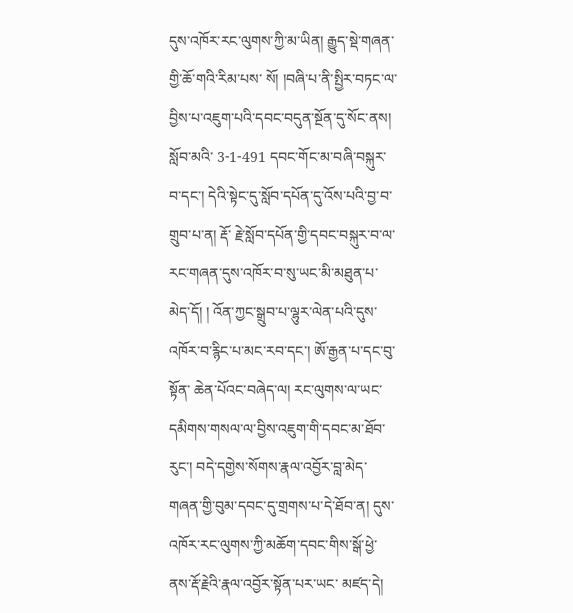དུས་འཁོར་རང་ལུགས་ཀྱི་མ་ཡིན། རྒྱུད་སྡེ་གཞན་གྱི་ཆོ་གའི་རིམ་པས་ སོ། །བཞི་པ་ནི་སྤྱིར་བཏང་ལ་བྱིས་པ་འཇུག་པའི་དབང་བདུན་སྔོན་དུ་སོང་ནས། སློབ་མའི་ 3-1-491 དབང་གོང་མ་བཞི་བསྐུར་བ་དང་། དེའི་སྟེང་དུ་སློབ་དཔོན་དུ་འོས་པའི་བྱ་བ་གྲུབ་པ་ན། རྡོ་ རྗེ་སློབ་དཔོན་གྱི་དབང་བསྐུར་བ་ལ་རང་གཞན་དུས་འཁོར་བ་སུ་ཡང་མི་མཐུན་པ་མེད་དོ། ། འོན་ཀྱང་སྒྲུབ་པ་ལྷུར་ལེན་པའི་དུས་འཁོར་བ་རྙིང་པ་མང་རབ་དང་། ཨོ་རྒྱན་པ་དང་བུ་སྟོན་ ཆེན་པོའང་བཞེད་ལ། རང་ལུགས་ལ་ཡང་དམིགས་གསལ་ལ་བྱིས་འཇུག་གི་དབང་མ་ཐོབ་ རུང་། བདེ་དགྱེས་སོགས་རྣལ་འབྱོར་བླ་མེད་གཞན་གྱི་བུམ་དབང་དུ་གྲགས་པ་དེ་ཐོབ་ན། དུས་འཁོར་རང་ལུགས་ཀྱི་མཆོག་དབང་གིས་སྒོ་ཕྱེ་ནས་རྡོ་རྗེའི་རྣལ་འབྱོར་སྟོན་པར་ཡང་ མཛད་དེ།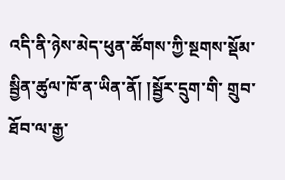འདི་ནི་ཉེས་མེད་ཕུན་ཚོགས་ཀྱི་སྔགས་སྡོམ་སྦྱིན་ཚུལ་ཁོ་ན་ཡིན་ནོ། །སྦྱོར་དྲུག་གི་ གྲུབ་ཐོབ་ལ་རྒྱ་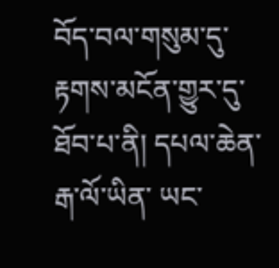བོད་བལ་གསུམ་དུ་རྟགས་མངོན་གྱུར་དུ་ཐོབ་པ་ནི། དཔལ་ཆེན་རྒ་ལོ་ཡིན་ ཡང་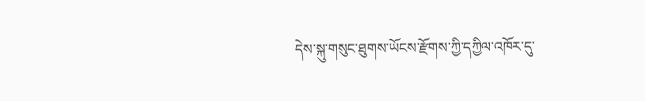དེས་སྐུ་གསུང་ཐུགས་ཡོངས་རྫོགས་ཀྱི་དཀྱིལ་འཁོར་དུ་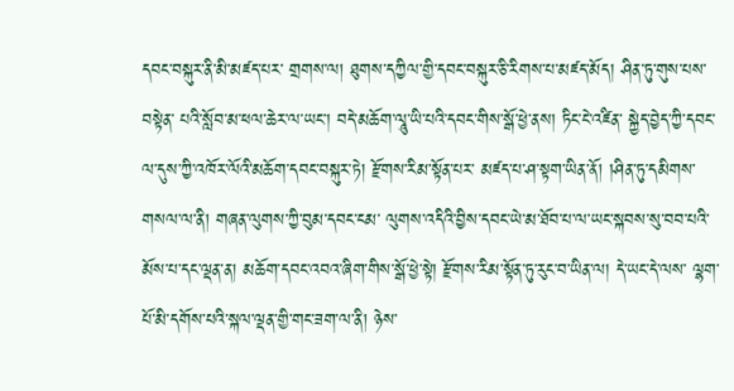དབང་བསྐུར་ནི་མི་མཛད་པར་ གྲགས་ལ། ཐུགས་དཀྱིལ་གྱི་དབང་བསྐུར་ཅི་རིགས་པ་མཛད་མོད། ཤིན་ཏུ་གུས་པས་བསྟེན་ པའི་སློབ་མ་ཕལ་ཆེར་ལ་ཡང་། བདེ་མཆོག་ལཱུ་ཡི་པའི་དབང་གིས་སྒོ་ཕྱེ་ནས། ཏིང་ངེ་འཛིན་ སྐྱེད་བྱེད་ཀྱི་དབང་ལ་དུས་ཀྱི་འཁོར་ལོའི་མཆོག་དབང་བསྐུར་ཏེ། རྫོགས་རིམ་སྟོན་པར་ མཛད་པ་ཤ་སྟག་ཡིན་ནོ། །ཤིན་ཏུ་དམིགས་གསལ་ལ་ནི། གཞན་ལུགས་ཀྱི་བུམ་དབང་ངམ་ ལུགས་འདིའི་བྱིས་དབང་ཡེ་མ་ཐོབ་པ་ལ་ཡང་སྐབས་སུ་བབ་པའི་མོས་པ་དང་ལྡན་ན། མཆོག་དབང་འབའ་ཞིག་གིས་སྒོ་ཕྱེ་སྟེ། རྫོགས་རིམ་སྟོན་ཏུ་རུང་བ་ཡིན་ལ། དེ་ཡང་དེ་ལས་ ལྷག་པོ་མི་དགོས་པའི་སྐལ་ལྡན་གྱི་གང་ཟག་ལ་ནི། ཉེས་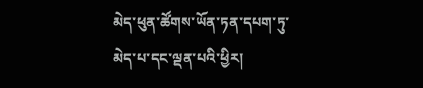མེད་ཕུན་ཚོགས་ཡོན་ཏན་དཔག་ཏུ་ མེད་པ་དང་ལྡན་པའི་ཕྱིར།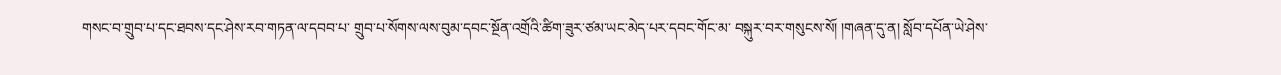གསང་བ་གྲུབ་པ་དང་ཐབས་དང་ཤེས་རབ་གཏན་ལ་དབབ་པ་ གྲུབ་པ་སོགས་ལས་བུམ་དབང་སྔོན་འགྲོའི་ཚིག་ཟུར་ཙམ་ཡང་མེད་པར་དབང་གོང་མ་ བསྐུར་བར་གསུངས་སོ། །གཞན་དུ་ན། སློབ་དཔོན་ཡེ་ཤེས་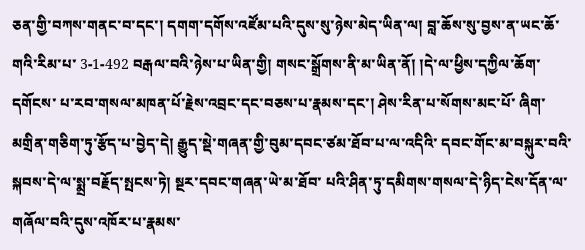ཅན་གྱི་བཀས་གནང་བ་དང་། དགག་དགོས་འཛོམ་པའི་དུས་སུ་ཉེས་མེད་ཡིན་ལ། བླ་ཆོས་སུ་བྱས་ན་ཡང་ཆོ་གའི་རིམ་པ་ 3-1-492 བརྒལ་བའི་ཉེས་པ་ཡིན་གྱི། གསང་སྒྲོགས་ནི་མ་ཡིན་ནོ། །དེ་ལ་ཕྱིས་དཀྱིལ་ཆོག་དགོངས་ པ་རབ་གསལ་མཁན་པོ་རྗེས་འབྲང་དང་བཅས་པ་རྣམས་དང་། ཤེས་རིན་པ་སོགས་མང་པོ་ ཞིག་མགྲིན་གཅིག་ཏུ་རྩོད་པ་བྱེད་དེ། རྒྱུད་སྡེ་གཞན་གྱི་བུམ་དབང་ཙམ་ཐོབ་པ་ལ་འདིའི་ དབང་གོང་མ་བསྐུར་བའི་སྐབས་དེ་ལ་སྨྲ་བརྗོད་སྤངས་ཏེ། སྔར་དབང་གཞན་ཡེ་མ་ཐོབ་ པའི་ཤིན་ཏུ་དམིགས་གསལ་དེ་ཉིད་ངེས་དོན་ལ་གཞོལ་བའི་དུས་འཁོར་པ་རྣམས་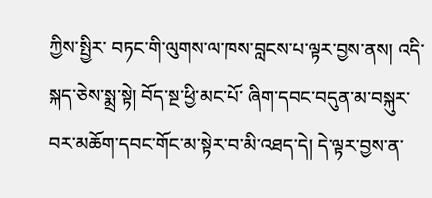ཀྱིས་སྤྱིར་ བཏང་གི་ལུགས་ལ་ཁས་བླངས་པ་ལྟར་བྱས་ནས། འདི་སྐད་ཅེས་སྨྲ་སྟེ། བོད་སྔ་ཕྱི་མང་པོ་ ཞིག་དབང་བདུན་མ་བསྐུར་བར་མཆོག་དབང་གོང་མ་སྟེར་བ་མི་འཐད་དེ། དེ་ལྟར་བྱས་ན་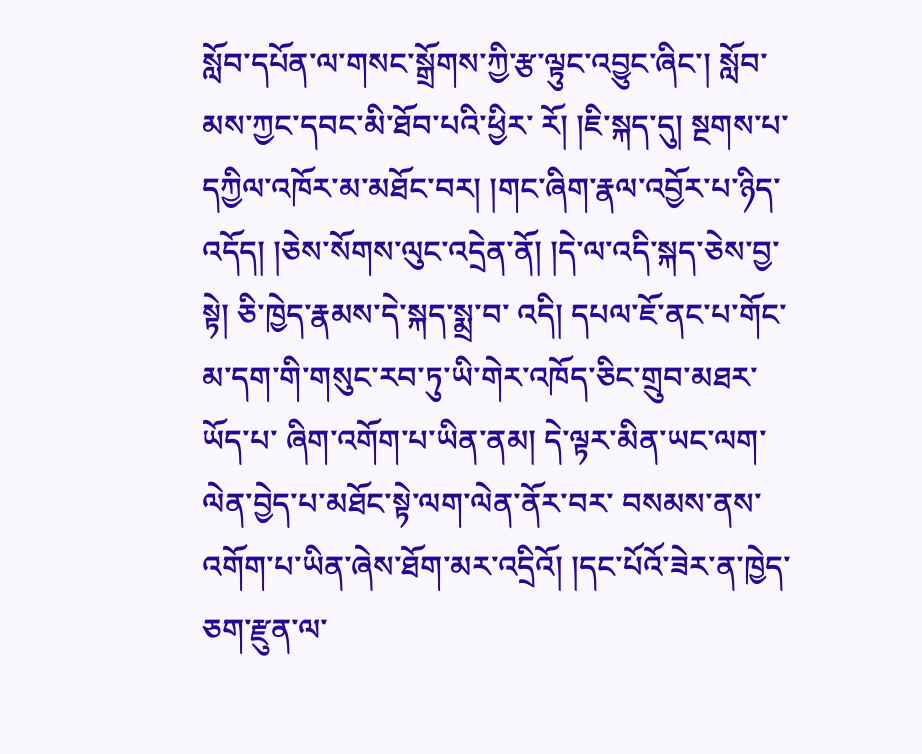སློབ་དཔོན་ལ་གསང་སྒྲོགས་ཀྱི་རྩ་ལྟུང་འབྱུང་ཞིང་། སློབ་མས་ཀྱང་དབང་མི་ཐོབ་པའི་ཕྱིར་ རོ། །ཇི་སྐད་དུ། སྔགས་པ་དཀྱིལ་འཁོར་མ་མཐོང་བར། །གང་ཞིག་རྣལ་འབྱོར་པ་ཉིད་ འདོད། །ཅེས་སོགས་ལུང་འདྲེན་ནོ། །དེ་ལ་འདི་སྐད་ཅེས་བྱ་སྟེ། ཅི་ཁྱེད་རྣམས་དེ་སྐད་སྨྲ་བ་ འདི། དཔལ་ཇོ་ནང་པ་གོང་མ་དག་གི་གསུང་རབ་ཏུ་ཡི་གེར་འཁོད་ཅིང་གྲུབ་མཐར་ཡོད་པ་ ཞིག་འགོག་པ་ཡིན་ནམ། དེ་ལྟར་མིན་ཡང་ལག་ལེན་བྱེད་པ་མཐོང་སྟེ་ལག་ལེན་ནོར་བར་ བསམས་ནས་འགོག་པ་ཡིན་ཞེས་ཐོག་མར་འདྲིའོ། །དང་པོའོ་ཟེར་ན་ཁྱེད་ཅག་རྫུན་ལ་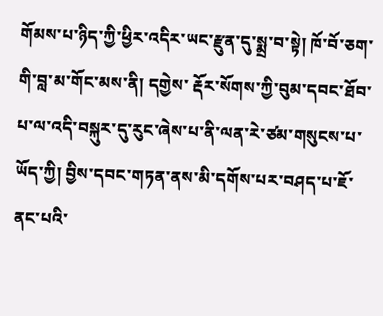གོམས་པ་ཉིད་ཀྱི་ཕྱིར་འདིར་ཡང་རྫུན་དུ་སྨྲ་བ་སྟེ། ཁོ་བོ་ཅག་གི་བླ་མ་གོང་མས་ནི། དགྱེས་ རྡོར་སོགས་ཀྱི་བུམ་དབང་ཐོབ་པ་ལ་འདི་བསྐུར་དུ་རུང་ཞེས་པ་ནི་ལན་རེ་ཙམ་གསུངས་པ་ ཡོད་ཀྱི། བྱིས་དབང་གཏན་ནས་མི་དགོས་པར་བཤད་པ་ཇོ་ནང་པའི་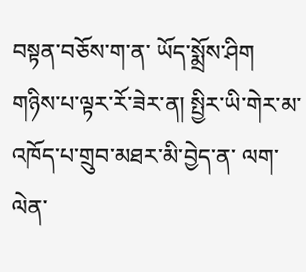བསྟན་བཅོས་ག་ན་ ཡོད་སྨྲོས་ཤིག གཉིས་པ་ལྟར་རོ་ཟེར་ན། སྤྱིར་ཡི་གེར་མ་འཁོད་པ་གྲུབ་མཐར་མི་བྱེད་ན་ ལག་ལེན་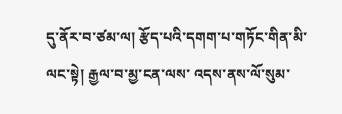དུ་ནོར་བ་ཙམ་ལ། རྩོད་པའི་དགག་པ་གཏོང་གིན་མི་ལང་སྟེ། རྒྱལ་བ་མྱ་ངན་ལས་ འདས་ནས་ལོ་སུམ་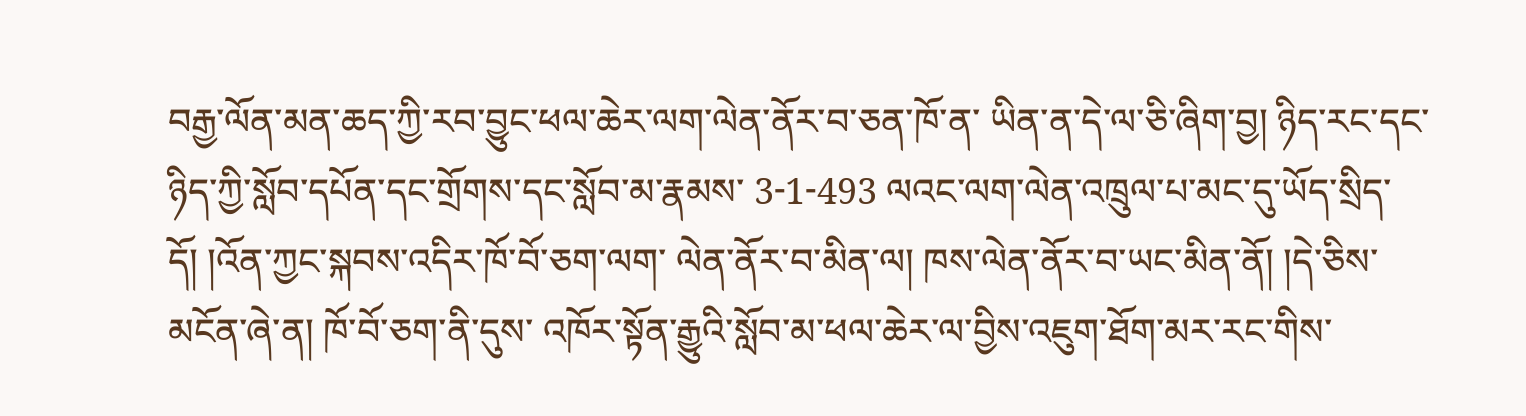བརྒྱ་ལོན་མན་ཆད་ཀྱི་རབ་བྱུང་ཕལ་ཆེར་ལག་ལེན་ནོར་བ་ཅན་ཁོ་ན་ ཡིན་ན་དེ་ལ་ཅི་ཞིག་བྱ། ཉིད་རང་དང་ཉིད་ཀྱི་སློབ་དཔོན་དང་གྲོགས་དང་སློབ་མ་རྣམས་ 3-1-493 ལའང་ལག་ལེན་འཁྲུལ་པ་མང་དུ་ཡོད་སྲིད་དོ། །འོན་ཀྱང་སྐབས་འདིར་ཁོ་བོ་ཅག་ལག་ ལེན་ནོར་བ་མིན་ལ། ཁས་ལེན་ནོར་བ་ཡང་མིན་ནོ། །དེ་ཅིས་མངོན་ཞེ་ན། ཁོ་བོ་ཅག་ནི་དུས་ འཁོར་སྟོན་རྒྱུའི་སློབ་མ་ཕལ་ཆེར་ལ་བྱིས་འཇུག་ཐོག་མར་རང་གིས་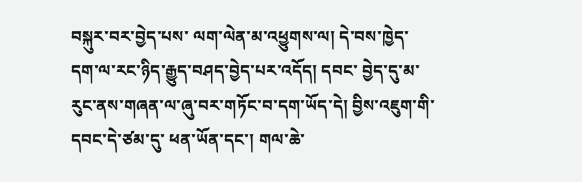བསྐུར་བར་བྱེད་པས་ ལག་ལེན་མ་འཕྱུགས་ལ། དེ་བས་ཁྱེད་དག་ལ་རང་ཉིད་རྒྱུད་བཤད་བྱེད་པར་འདོད། དབང་ བྱེད་དུ་མ་རུང་ནས་གཞན་ལ་ཞུ་བར་གཏོང་བ་དག་ཡོད་དེ། བྱིས་འཇུག་གི་དབང་དེ་ཙམ་དུ་ ཕན་ཡོན་དང་། གལ་ཆེ་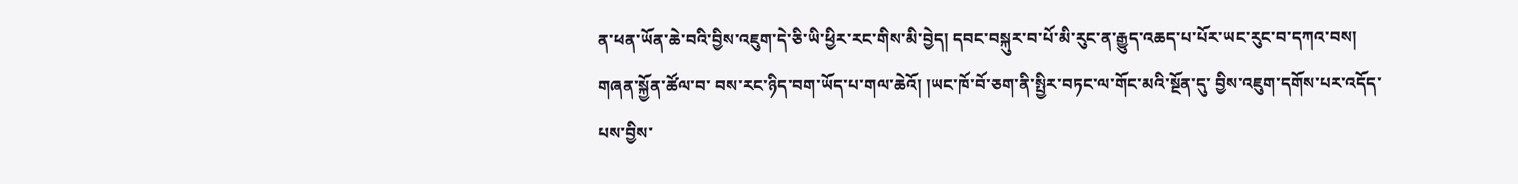ན་ཕན་ཡོན་ཆེ་བའི་བྱིས་འཇུག་དེ་ཅི་ཡི་ཕྱིར་རང་གིས་མི་བྱེད། དབང་བསྐུར་བ་པོ་མི་རུང་ན་རྒྱུད་འཆད་པ་པོར་ཡང་རུང་བ་དཀའ་བས། གཞན་སྐྱོན་ཚོལ་བ་ བས་རང་ཉིད་བག་ཡོད་པ་གལ་ཆེའོ། །ཡང་ཁོ་བོ་ཅག་ནི་སྤྱིར་བཏང་ལ་གོང་མའི་སྔོན་དུ་ བྱིས་འཇུག་དགོས་པར་འདོད་པས་བྱིས་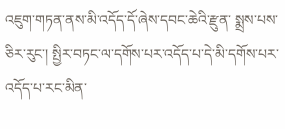འཇུག་གཏན་ནས་མི་འདོད་དོ་ཞེས་དབང་ཆེའི་རྫུན་ སྨྲས་པས་ཅིར་རུང་། སྤྱིར་བཏང་ལ་དགོས་པར་འདོད་པ་དེ་མི་དགོས་པར་འདོད་པ་རང་མིན་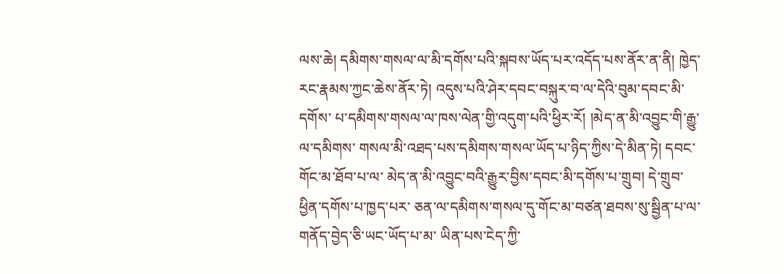ལས་ཆེ། དམིགས་གསལ་ལ་མི་དགོས་པའི་སྐབས་ཡོད་པར་འདོད་པས་ནོར་ན་ནི། ཁྱེད་ རང་རྣམས་ཀྱང་ཆེས་ནོར་ཏེ། འདུས་པའི་ཤེར་དབང་བསྐུར་བ་ལ་དེའི་བུམ་དབང་མི་དགོས་ པ་དམིགས་གསལ་ལ་ཁས་ལེན་གྱི་འདུག་པའི་ཕྱིར་རོ། །མེད་ན་མི་འབྱུང་གི་རྒྱུ་ལ་དམིགས་ གསལ་མི་འཐད་པས་དམིགས་གསལ་ཡོད་པ་ཉིད་ཀྱིས་དེ་མིན་ཏེ། དབང་གོང་མ་ཐོབ་པ་ལ་ མེད་ན་མི་འབྱུང་བའི་རྒྱུར་བྱིས་དབང་མི་དགོས་པ་གྲུབ། དེ་གྲུབ་ཕྱིན་དགོས་པ་ཁྱད་པར་ ཅན་ལ་དམིགས་གསལ་དུ་གོང་མ་བཙན་ཐབས་སུ་སྦྱིན་པ་ལ་གནོད་བྱེད་ཅི་ཡང་ཡོད་པ་མ་ ཡིན་པས་ངེད་ཀྱི་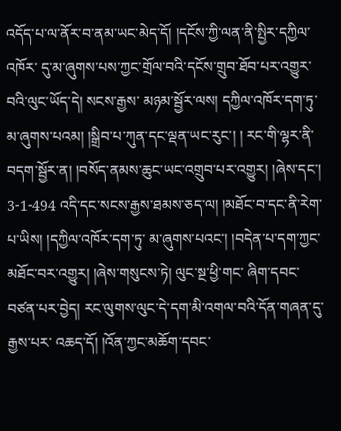འདོད་པ་ལ་ནོར་བ་ནམ་ཡང་མེད་དོ། །དངོས་ཀྱི་ལན་ནི་སྤྱིར་དཀྱིལ་འཁོར་ དུ་མ་ཞུགས་པས་ཀྱང་གྲོལ་བའི་དངོས་གྲུབ་ཐོབ་པར་འགྱུར་བའི་ལུང་ཡོད་དེ། སངས་རྒྱས་ མཉམ་སྦྱོར་ལས། དཀྱིལ་འཁོར་དག་ཏུ་མ་ཞུགས་པའམ། །སྒྲིབ་པ་ཀུན་དང་ལྡན་ཡང་རུང་། ། རང་གི་ལྷར་ནི་བདག་སྦྱོར་ན། །བསོད་ནམས་ཆུང་ཡང་འགྲུབ་པར་འགྱུར། །ཞེས་དང་། 3-1-494 འདི་དང་སངས་རྒྱས་ཐམས་ཅད་ལ། །མཐོང་བ་དང་ནི་རེག་པ་ཡིས། །དཀྱིལ་འཁོར་དག་ཏུ་ མ་ཞུགས་པའང་། །བདེན་པ་དག་ཀྱང་མཐོང་བར་འགྱུར། །ཞེས་གསུངས་ཏེ། ལུང་སྔ་ཕྱི་གང་ ཞིག་དབང་བཙན་པར་བྱེད། རང་ལུགས་ལུང་དེ་དག་མི་འགལ་བའི་དོན་གཞན་དུ་རྒྱས་པར་ འཆད་དོ། །འོན་ཀྱང་མཆོག་དབང་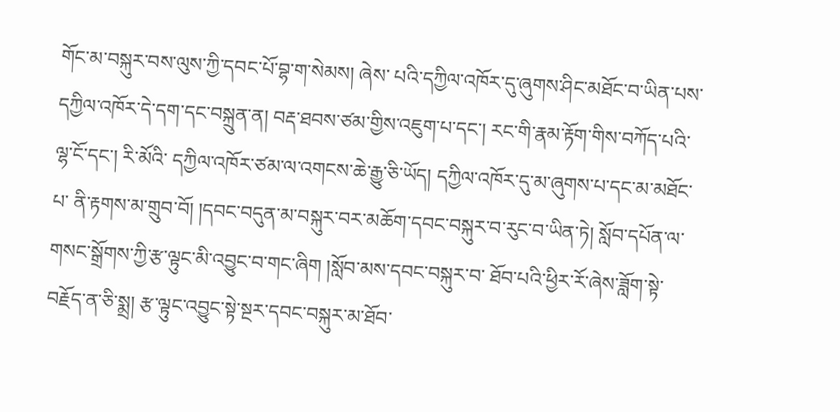གོང་མ་བསྐུར་བས་ལུས་ཀྱི་དབང་པོ་བྷ་ག་སེམས། ཞེས་ པའི་དཀྱིལ་འཁོར་དུ་ཞུགས་ཤིང་མཐོང་བ་ཡིན་པས་དཀྱིལ་འཁོར་དེ་དག་དང་བསྐྲུན་ན། བརྡ་ཐབས་ཙམ་གྱིས་འཇུག་པ་དང་། རང་གི་རྣམ་རྟོག་གིས་བཀོད་པའི་ལྷ་ངོ་དང་། རི་མོའི་ དཀྱིལ་འཁོར་ཙམ་ལ་འགངས་ཆེ་རྒྱུ་ཅི་ཡོད། དཀྱིལ་འཁོར་དུ་མ་ཞུགས་པ་དང་མ་མཐོང་པ་ ནི་རྟགས་མ་གྲུབ་བོ། །དབང་བདུན་མ་བསྐུར་བར་མཆོག་དབང་བསྐུར་བ་རུང་བ་ཡིན་ཏེ། སློབ་དཔོན་ལ་གསང་སྒྲོགས་ཀྱི་རྩ་ལྟུང་མི་འབྱུང་བ་གང་ཞིག །སློབ་མས་དབང་བསྐུར་བ་ ཐོབ་པའི་ཕྱིར་རོ་ཞེས་ཟློག་སྟེ་བརྗོད་ན་ཅི་སྨྲ། རྩ་ལྟུང་འབྱུང་སྟེ་སྔར་དབང་བསྐུར་མ་ཐོབ་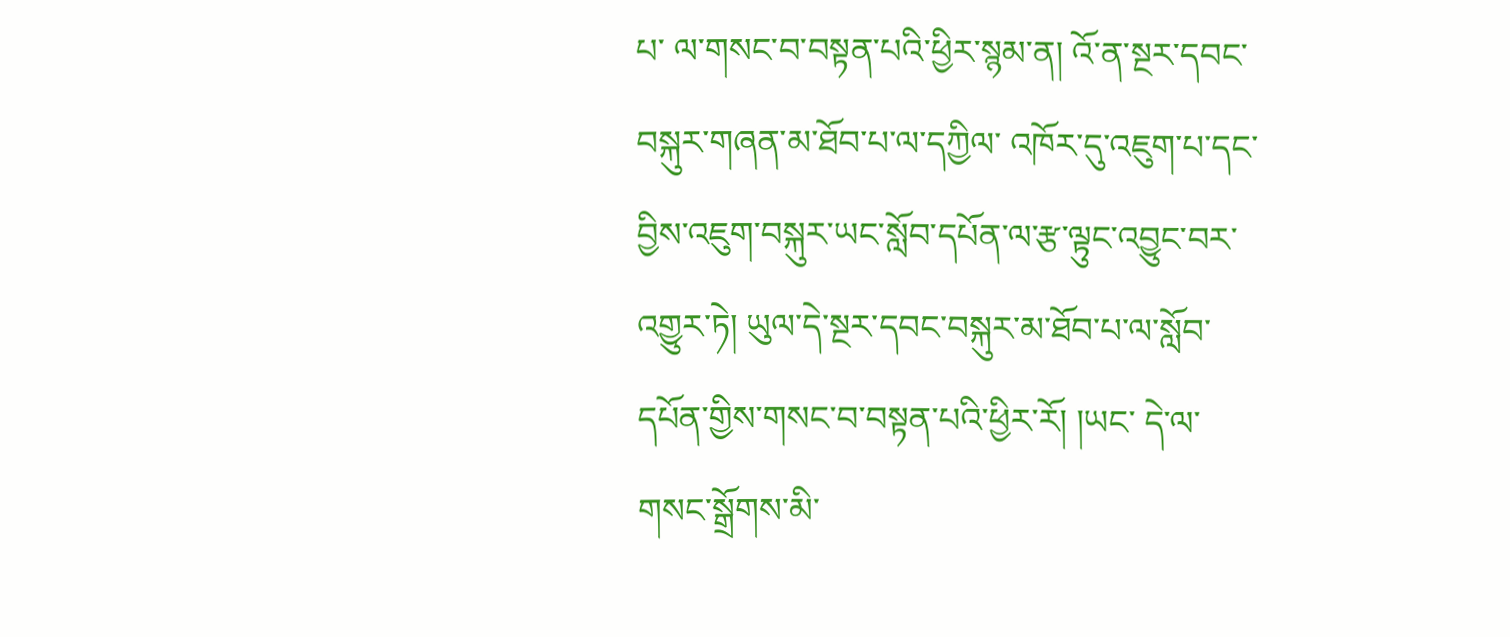པ་ ལ་གསང་བ་བསྟན་པའི་ཕྱིར་སྙམ་ན། འོ་ན་སྔར་དབང་བསྐུར་གཞན་མ་ཐོབ་པ་ལ་དཀྱིལ་ འཁོར་དུ་འཇུག་པ་དང་བྱིས་འཇུག་བསྐུར་ཡང་སློབ་དཔོན་ལ་རྩ་ལྟུང་འབྱུང་བར་འགྱུར་ཏེ། ཡུལ་དེ་སྔར་དབང་བསྐུར་མ་ཐོབ་པ་ལ་སློབ་དཔོན་གྱིས་གསང་བ་བསྟན་པའི་ཕྱིར་རོ། །ཡང་ དེ་ལ་གསང་སྒྲོགས་མི་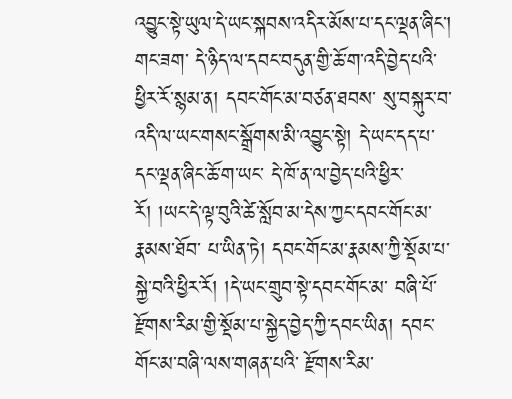འབྱུང་སྟེ་ཡུལ་དེ་ཡང་སྐབས་འདིར་མོས་པ་དང་ལྡན་ཞིང་། གང་ཟག་ དེ་ཉིད་ལ་དབང་བདུན་གྱི་ཆོ་ག་འདི་བྱེད་པའི་ཕྱིར་རོ་སྙམ་ན། དབང་གོང་མ་བཙན་ཐབས་ སུ་བསྐུར་བ་འདི་ལ་ཡང་གསང་སྒྲོགས་མི་འབྱུང་སྟེ། དེ་ཡང་དད་པ་དང་ལྡན་ཞིང་ཆོ་ག་ཡང་ དེ་ཁོ་ན་ལ་བྱེད་པའི་ཕྱིར་རོ། །ཡང་དེ་ལྟ་བུའི་ཚེ་སློབ་མ་དེས་ཀྱང་དབང་གོང་མ་རྣམས་ཐོབ་ པ་ཡིན་ཏེ། དབང་གོང་མ་རྣམས་ཀྱི་སྡོམ་པ་སྐྱེ་བའི་ཕྱིར་རོ། །དེ་ཡང་གྲུབ་སྟེ་དབང་གོང་མ་ བཞི་པོ་རྫོགས་རིམ་གྱི་སྡོམ་པ་སྐྱེད་བྱེད་ཀྱི་དབང་ཡིན། དབང་གོང་མ་བཞི་ལས་གཞན་པའི་ རྫོགས་རིམ་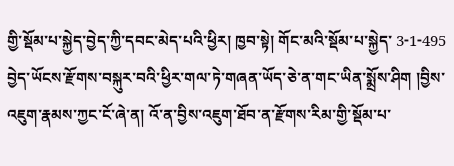གྱི་སྡོམ་པ་སྐྱེད་བྱེད་ཀྱི་དབང་མེད་པའི་ཕྱིར། ཁྱབ་སྟེ། གོང་མའི་སྡོམ་པ་སྐྱེད་ 3-1-495 བྱེད་ཡོངས་རྫོགས་བསྐུར་བའི་ཕྱིར་གལ་ཏེ་གཞན་ཡོད་ཅེ་ན་གང་ཡིན་སྨྲོས་ཤིག །བྱིས་ འཇུག་རྣམས་ཀྱང་ངོ་ཞེ་ན། འོ་ན་བྱིས་འཇུག་ཐོབ་ན་རྫོགས་རིམ་གྱི་སྡོམ་པ་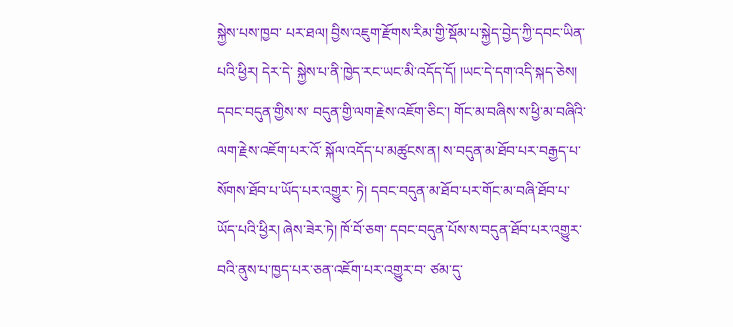སྐྱེས་པས་ཁྱབ་ པར་ཐལ། བྱིས་འཇུག་རྫོགས་རིམ་གྱི་སྡོམ་པ་སྐྱེད་བྱེད་ཀྱི་དབང་ཡིན་པའི་ཕྱིར། དེར་དེ་ སྐྱེས་པ་ནི་ཁྱེད་རང་ཡང་མི་འདོད་དོ། །ཡང་དེ་དག་འདི་སྐད་ཅེས། དབང་བདུན་གྱིས་ས་ བདུན་གྱི་ལག་རྗེས་འཇོག་ཅིང་། གོང་མ་བཞིས་ས་ཕྱི་མ་བཞིའི་ལག་རྗེས་འཇོག་པར་འོ་ སྐོལ་འདོད་པ་མཚུངས་ན། ས་བདུན་མ་ཐོབ་པར་བརྒྱད་པ་སོགས་ཐོབ་པ་ཡོད་པར་འགྱུར་ ཏེ། དབང་བདུན་མ་ཐོབ་པར་གོང་མ་བཞི་ཐོབ་པ་ཡོད་པའི་ཕྱིར། ཞེས་ཟེར་ཏེ། ཁོ་བོ་ཅག་ དབང་བདུན་པོས་ས་བདུན་ཐོབ་པར་འགྱུར་བའི་ནུས་པ་ཁྱད་པར་ཅན་འཇོག་པར་འགྱུར་བ་ ཙམ་དུ་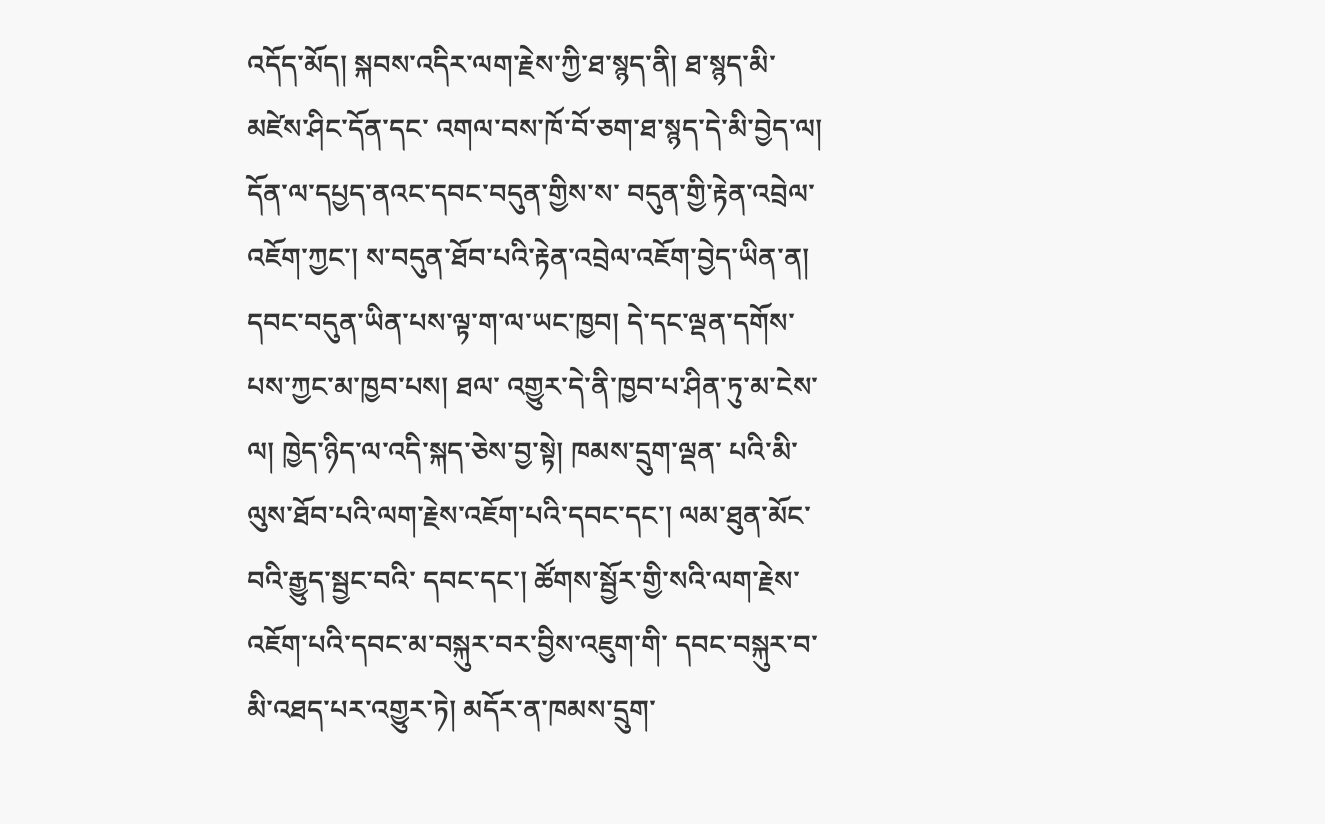འདོད་མོད། སྐབས་འདིར་ལག་རྗེས་ཀྱི་ཐ་སྙད་ནི། ཐ་སྙད་མི་མཛེས་ཤིང་དོན་དང་ འགལ་བས་ཁོ་བོ་ཅག་ཐ་སྙད་དེ་མི་བྱེད་ལ། དོན་ལ་དཔྱད་ནའང་དབང་བདུན་གྱིས་ས་ བདུན་གྱི་རྟེན་འབྲེལ་འཇོག་ཀྱང་། ས་བདུན་ཐོབ་པའི་རྟེན་འབྲེལ་འཇོག་བྱེད་ཡིན་ན། དབང་བདུན་ཡིན་པས་ལྟ་ག་ལ་ཡང་ཁྱབ། དེ་དང་ལྡན་དགོས་པས་ཀྱང་མ་ཁྱབ་པས། ཐལ་ འགྱུར་དེ་ནི་ཁྱབ་པ་ཤིན་ཏུ་མ་ངེས་ལ། ཁྱེད་ཉིད་ལ་འདི་སྐད་ཅེས་བྱ་སྟེ། ཁམས་དྲུག་ལྡན་ པའི་མི་ལུས་ཐོབ་པའི་ལག་རྗེས་འཇོག་པའི་དབང་དང་། ལམ་ཐུན་མོང་བའི་རྒྱུད་སྦྱང་བའི་ དབང་དང་། ཚོགས་སྦྱོར་གྱི་སའི་ལག་རྗེས་འཇོག་པའི་དབང་མ་བསྐུར་བར་བྱིས་འཇུག་གི་ དབང་བསྐུར་བ་མི་འཐད་པར་འགྱུར་ཏེ། མདོར་ན་ཁམས་དྲུག་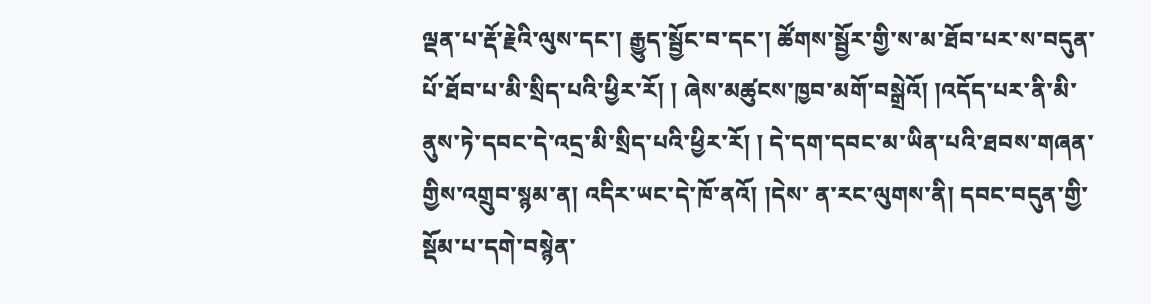ལྡན་པ་རྡོ་རྗེའི་ལུས་དང་། རྒྱུད་སྦྱོང་བ་དང་། ཚོགས་སྦྱོར་གྱི་ས་མ་ཐོབ་པར་ས་བདུན་པོ་ཐོབ་པ་མི་སྲིད་པའི་ཕྱིར་རོ། ། ཞེས་མཚུངས་ཁྱབ་མགོ་བསྒྲེའོ། །འདོད་པར་ནི་མི་ནུས་ཏེ་དབང་དེ་འདྲ་མི་སྲིད་པའི་ཕྱིར་རོ། ། དེ་དག་དབང་མ་ཡིན་པའི་ཐབས་གཞན་གྱིས་འགྲུབ་སྙམ་ན། འདིར་ཡང་དེ་ཁོ་ནའོ། །དེས་ ན་རང་ལུགས་ནི། དབང་བདུན་གྱི་སྡོམ་པ་དགེ་བསྙེན་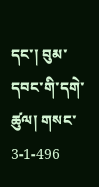དང་། བུམ་དབང་གི་དགེ་ཚུལ། གསང་ 3-1-496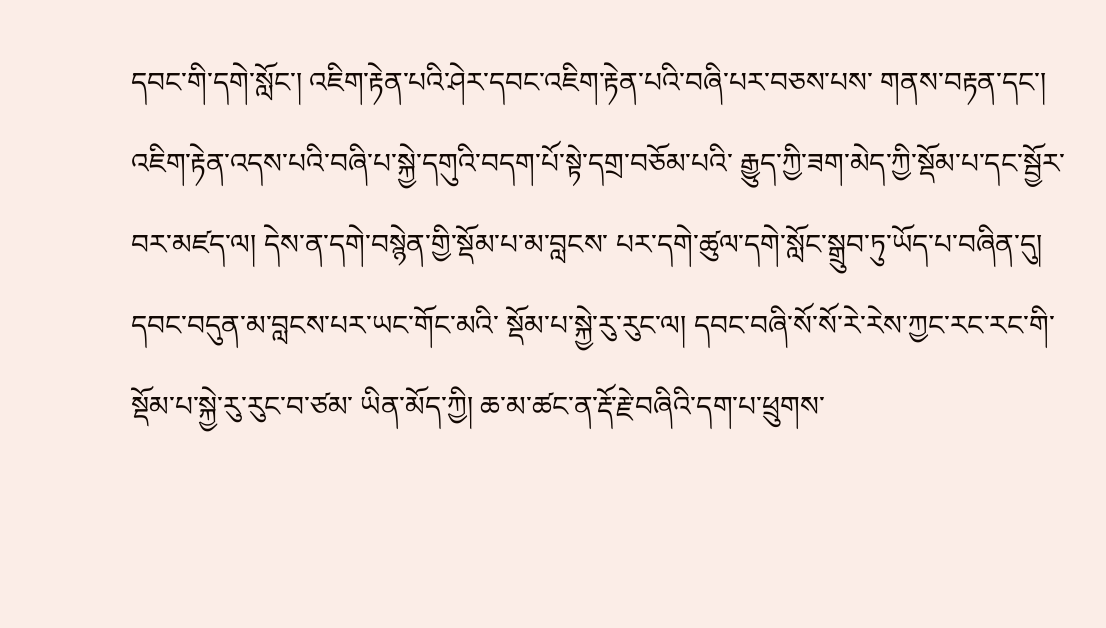དབང་གི་དགེ་སློང་། འཇིག་རྟེན་པའི་ཤེར་དབང་འཇིག་རྟེན་པའི་བཞི་པར་བཅས་པས་ གནས་བརྟན་དང་། འཇིག་རྟེན་འདས་པའི་བཞི་པ་སྐྱེ་དགུའི་བདག་པོ་སྟེ་དགྲ་བཅོམ་པའི་ རྒྱུད་ཀྱི་ཟག་མེད་ཀྱི་སྡོམ་པ་དང་སྦྱོར་བར་མཛད་ལ། དེས་ན་དགེ་བསྙེན་གྱི་སྡོམ་པ་མ་བླངས་ པར་དགེ་ཚུལ་དགེ་སློང་སྒྲུབ་ཏུ་ཡོད་པ་བཞིན་དུ། དབང་བདུན་མ་བླངས་པར་ཡང་གོང་མའི་ སྡོམ་པ་སྐྱེ་རུ་རུང་ལ། དབང་བཞི་སོ་སོ་རེ་རེས་ཀྱང་རང་རང་གི་སྡོམ་པ་སྐྱེ་རུ་རུང་བ་ཙམ་ ཡིན་མོད་ཀྱི། ཆ་མ་ཚང་ན་རྡོ་རྗེ་བཞིའི་དག་པ་ཕྲུགས་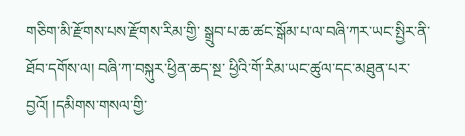གཅིག་མི་རྫོགས་པས་རྫོགས་རིམ་གྱི་ སྒྲུབ་པ་ཆ་ཚང་སྒོམ་པ་ལ་བཞི་ཀར་ཡང་སྤྱིར་ནི་ཐོབ་དགོས་ལ། བཞི་ཀ་བསྐུར་ཕྱིན་ཆད་སྔ་ ཕྱིའི་གོ་རིམ་ཡང་ཚུལ་དང་མཐུན་པར་བྱའོ། །དམིགས་གསལ་གྱི་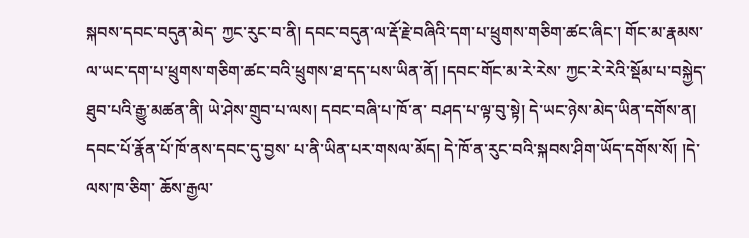སྐབས་དབང་བདུན་མེད་ ཀྱང་རུང་བ་ནི། དབང་བདུན་ལ་རྡོ་རྗེ་བཞིའི་དག་པ་ཕྲུགས་གཅིག་ཚང་ཞིང་། གོང་མ་རྣམས་ ལ་ཡང་དག་པ་ཕྲུགས་གཅིག་ཚང་བའི་ཕྲུགས་ཐ་དད་པས་ཡིན་ནོ། །དབང་གོང་མ་རེ་རེས་ ཀྱང་རེ་རེའི་སྡོམ་པ་བསྐྱེད་ཐུབ་པའི་རྒྱུ་མཚན་ནི། ཡེ་ཤེས་གྲུབ་པ་ལས། དབང་བཞི་པ་ཁོ་ན་ བཤད་པ་ལྟ་བུ་སྟེ། དེ་ཡང་ཉེས་མེད་ཡིན་དགོས་ན། དབང་པོ་རྣོན་པོ་ཁོ་ནས་དབང་དུ་བྱས་ པ་ནི་ཡིན་པར་གསལ་མོད། དེ་ཁོ་ན་རུང་བའི་སྐབས་ཤིག་ཡོད་དགོས་སོ། །དེ་ལས་ཁ་ཅིག་ ཆོས་རྒྱལ་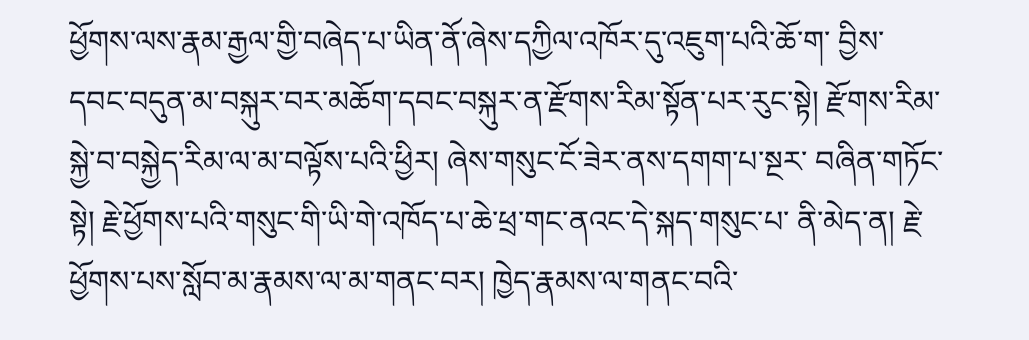ཕྱོགས་ལས་རྣམ་རྒྱལ་གྱི་བཞེད་པ་ཡིན་ནོ་ཞེས་དཀྱིལ་འཁོར་དུ་འཇུག་པའི་ཆོ་ག་ བྱིས་དབང་བདུན་མ་བསྐུར་བར་མཆོག་དབང་བསྐུར་ན་རྫོགས་རིམ་སྟོན་པར་རུང་སྟེ། རྫོགས་རིམ་སྐྱེ་བ་བསྐྱེད་རིམ་ལ་མ་བལྟོས་པའི་ཕྱིར། ཞེས་གསུང་ངོ་ཟེར་ནས་དགག་པ་སྔར་ བཞིན་གཏོང་སྟེ། རྗེ་ཕྱོགས་པའི་གསུང་གི་ཡི་གེ་འཁོད་པ་ཆེ་ཕྲ་གང་ནའང་དེ་སྐད་གསུང་པ་ ནི་མེད་ན། རྗེ་ཕྱོགས་པས་སློབ་མ་རྣམས་ལ་མ་གནང་བར། ཁྱེད་རྣམས་ལ་གནང་བའི་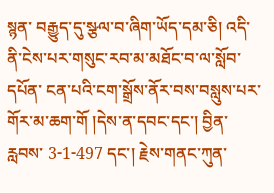སྙན་ བརྒྱུད་དུ་སྩལ་བ་ཞིག་ཡོད་དམ་ཅི། འདི་ནི་ངེས་པར་གསུང་རབ་མ་མཐོང་བ་ལ་སློབ་དཔོན་ ངན་པའི་ངག་སྒྲོས་ནོར་བས་བསླུས་པར་གོར་མ་ཆག་གོ །དེས་ན་དབང་དང་། བྱིན་རླབས་ 3-1-497 དང་། རྗེས་གནང་ཀུན་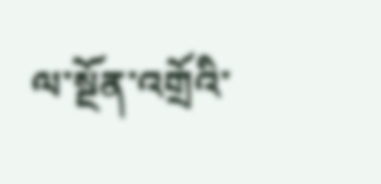ལ་སྔོན་འགྲོའི་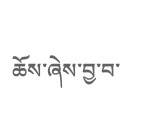ཆོས་ཞེས་བྱ་བ་